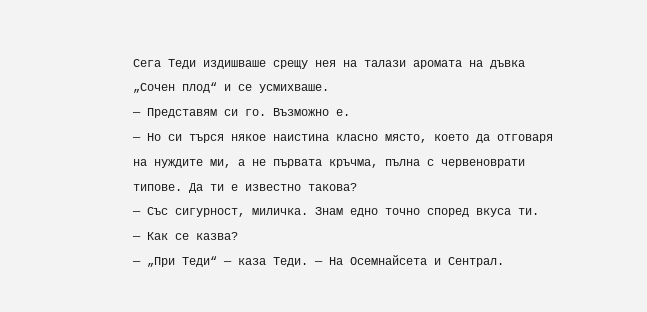Сега Теди издишваше срещу нея на талази аромата на дъвка „Сочен плод“ и се усмихваше.
— Представям си го. Възможно е.
— Но си търся някое наистина класно място, което да отговаря на нуждите ми, а не първата кръчма, пълна с червеноврати типове. Да ти е известно такова?
— Със сигурност, миличка. Знам едно точно според вкуса ти.
— Как се казва?
— „При Теди“ — каза Теди. — На Осемнайсета и Сентрал.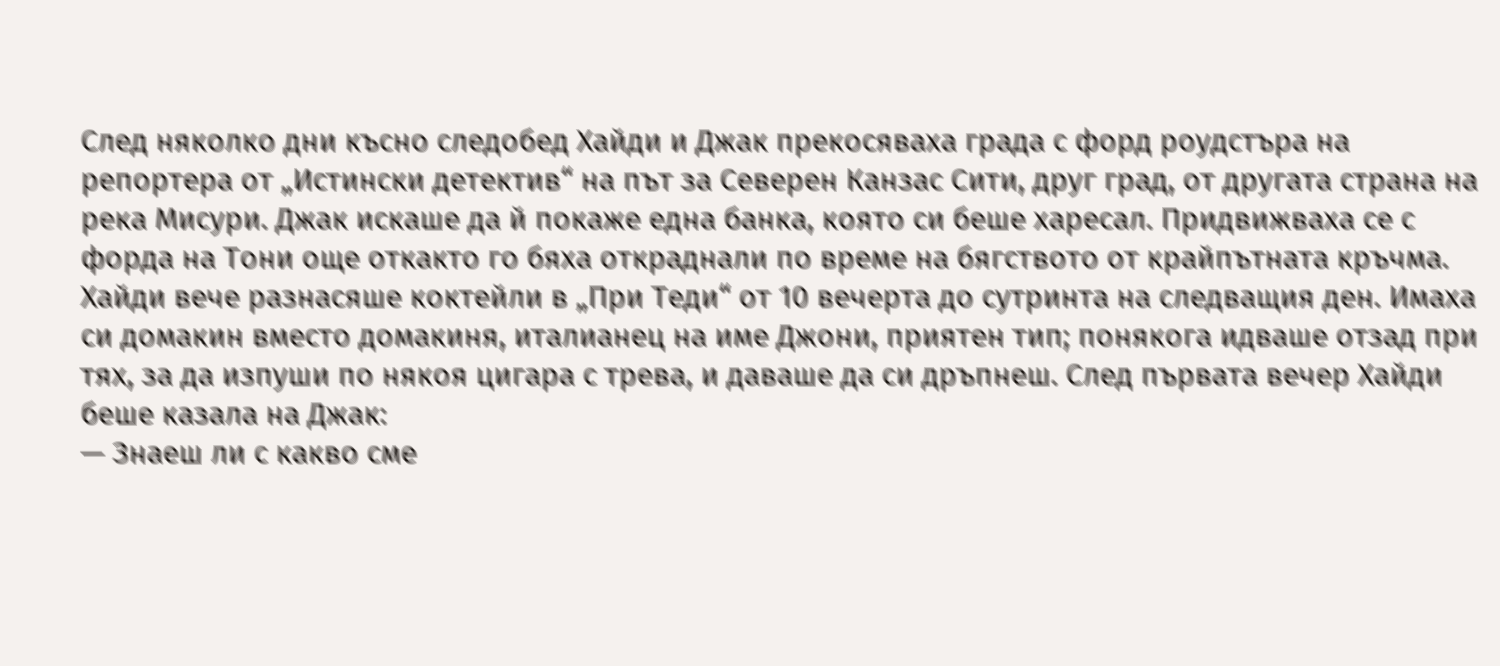След няколко дни късно следобед Хайди и Джак прекосяваха града с форд роудстъра на репортера от „Истински детектив“ на път за Северен Канзас Сити, друг град, от другата страна на река Мисури. Джак искаше да й покаже една банка, която си беше харесал. Придвижваха се с форда на Тони още откакто го бяха откраднали по време на бягството от крайпътната кръчма.
Хайди вече разнасяше коктейли в „При Теди“ от 10 вечерта до сутринта на следващия ден. Имаха си домакин вместо домакиня, италианец на име Джони, приятен тип; понякога идваше отзад при тях, за да изпуши по някоя цигара с трева, и даваше да си дръпнеш. След първата вечер Хайди беше казала на Джак:
— Знаеш ли с какво сме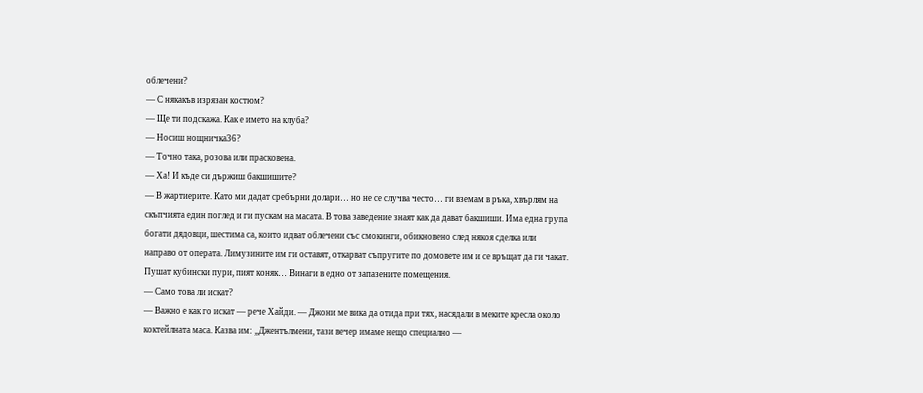облечени?
— С някакъв изрязан костюм?
— Ще ти подскажа. Как е името на клуба?
— Носиш нощничка36?
— Точно така, розова или прасковена.
— Ха! И къде си държиш бакшишите?
— В жартиерите. Като ми дадат сребърни долари… но не се случва често… ги вземам в ръка, хвърлям на скъпчията един поглед и ги пускам на масата. В това заведение знаят как да дават бакшиши. Има една група богати дядовци, шестима са, които идват облечени със смокинги, обикновено след някоя сделка или направо от операта. Лимузините им ги оставят, откарват съпругите по домовете им и се връщат да ги чакат. Пушат кубински пури, пият коняк… Винаги в едно от запазените помещения.
— Само това ли искат?
— Важно е как го искат — рече Хайди. — Джони ме вика да отида при тях, насядали в меките кресла около коктейлната маса. Казва им: „Джентълмени, тази вечер имаме нещо специално —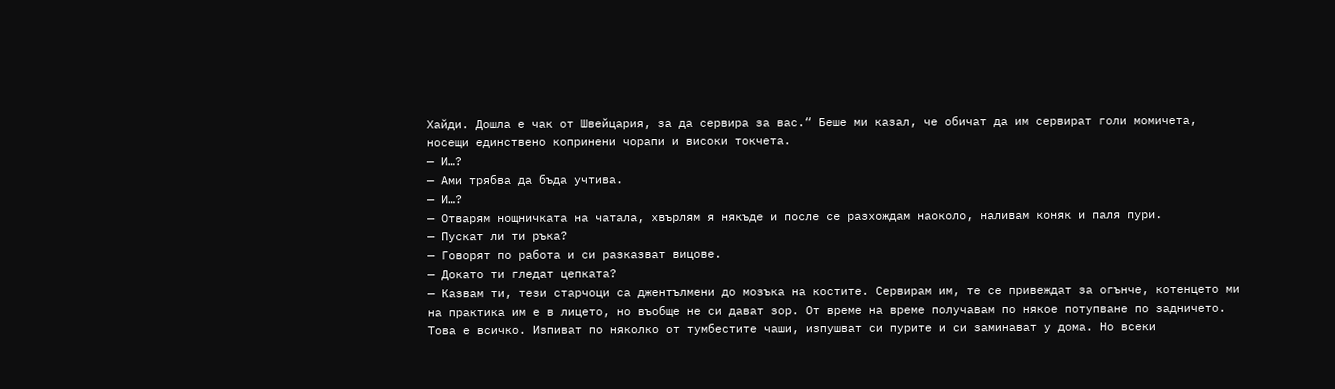Хайди. Дошла е чак от Швейцария, за да сервира за вас.“ Беше ми казал, че обичат да им сервират голи момичета, носещи единствено копринени чорапи и високи токчета.
— И…?
— Ами трябва да бъда учтива.
— И…?
— Отварям нощничката на чатала, хвърлям я някъде и после се разхождам наоколо, наливам коняк и паля пури.
— Пускат ли ти ръка?
— Говорят по работа и си разказват вицове.
— Докато ти гледат цепката?
— Казвам ти, тези старчоци са джентълмени до мозъка на костите. Сервирам им, те се привеждат за огънче, котенцето ми на практика им е в лицето, но въобще не си дават зор. От време на време получавам по някое потупване по задничето. Това е всичко. Изпиват по няколко от тумбестите чаши, изпушват си пурите и си заминават у дома. Но всеки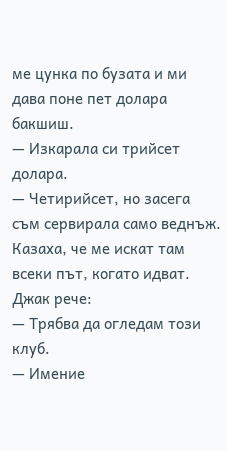ме цунка по бузата и ми дава поне пет долара бакшиш.
— Изкарала си трийсет долара.
— Четирийсет, но засега съм сервирала само веднъж. Казаха, че ме искат там всеки път, когато идват.
Джак рече:
— Трябва да огледам този клуб.
— Имение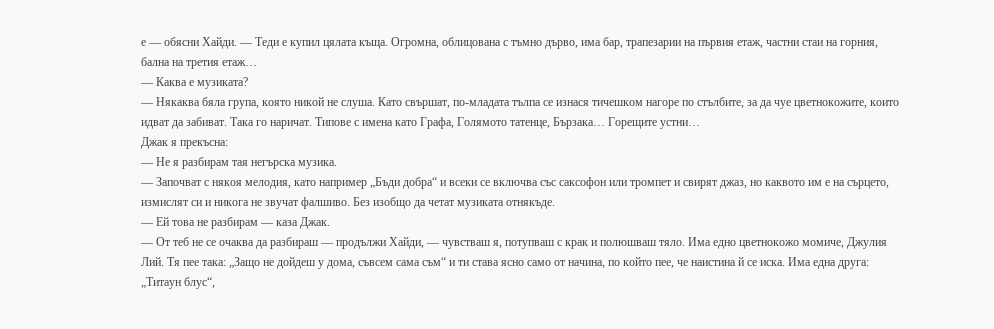е — обясни Хайди. — Теди е купил цялата къща. Огромна, облицована с тъмно дърво, има бар, трапезарии на първия етаж, частни стаи на горния, бална на третия етаж…
— Каква е музиката?
— Някаква бяла група, която никой не слуша. Като свършат, по-младата тълпа се изнася тичешком нагоре по стълбите, за да чуе цветнокожите, които идват да забиват. Така го наричат. Типове с имена като Графа, Голямото татенце, Бързака… Горещите устни…
Джак я прекъсна:
— Не я разбирам тая негърска музика.
— Започват с някоя мелодия, като например „Бъди добра“ и всеки се включва със саксофон или тромпет и свирят джаз, но каквото им е на сърцето, измислят си и никога не звучат фалшиво. Без изобщо да четат музиката отнякъде.
— Ей това не разбирам — каза Джак.
— От теб не се очаква да разбираш — продължи Хайди, — чувстваш я, потупваш с крак и полюшваш тяло. Има едно цветнокожо момиче, Джулия Лий. Тя пее така: „Защо не дойдеш у дома, съвсем сама съм“ и ти става ясно само от начина, по който пее, че наистина й се иска. Има една друга: „Титаун блус“,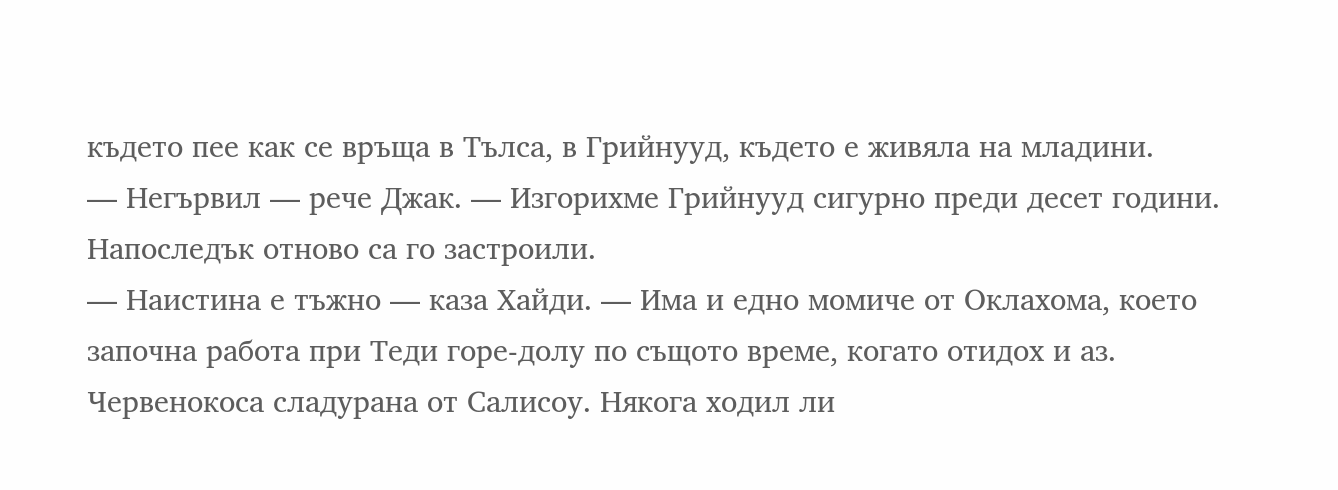където пее как се връща в Тълса, в Грийнууд, където е живяла на младини.
— Негървил — рече Джак. — Изгорихме Грийнууд сигурно преди десет години. Напоследък отново са го застроили.
— Наистина е тъжно — каза Хайди. — Има и едно момиче от Оклахома, което започна работа при Теди горе-долу по същото време, когато отидох и аз. Червенокоса сладурана от Салисоу. Някога ходил ли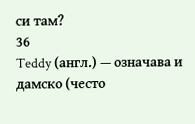си там?
36
Teddy (англ.) — означава и дамско (често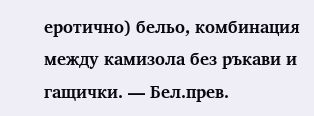еротично) бельо, комбинация между камизола без ръкави и гащички. — Бел.прев.